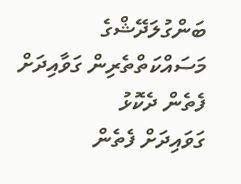ބަންގުލަދޭޝްގެ މަސައްކަތްތެރިން ގަވާއިދަށް ފެތެން ދެކޮޅު
ގަވައިދަށް ފެތެން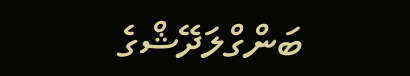ބަންގްލަދޭޝްގެ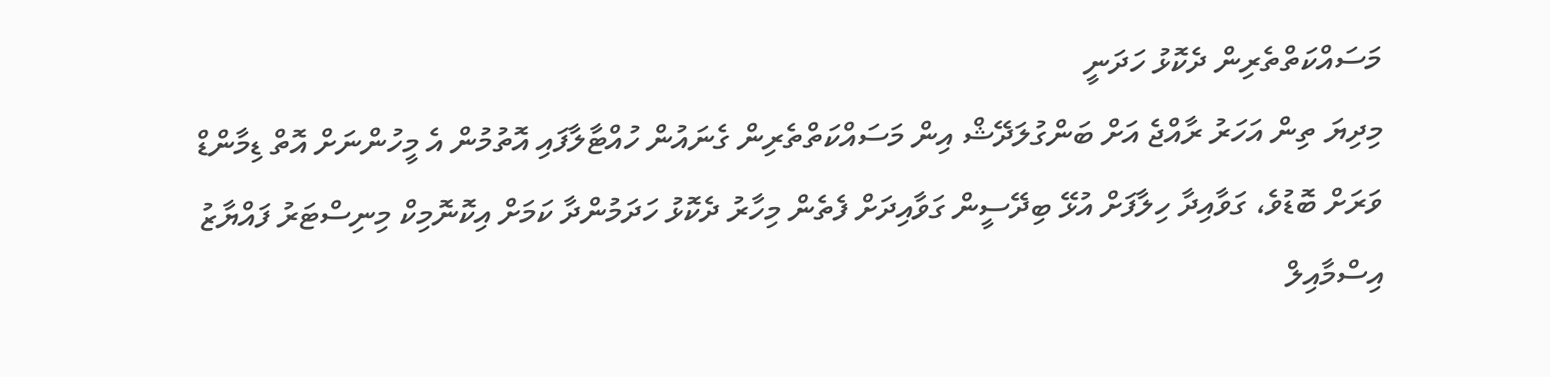މަސައްކަތްތެރިން ދެކޮޅު ހަދަނީ
މިދިޔަ ތިން އަހަރު ރާއްޖެ އަށް ބަންގުލަދޭޝް އިން މަސައްކަތްތެރިން ގެނައުން ހުއްޓާލާފައި އޮތުމުން އެ މީހުންނަށް އޮތް ޑިމާންޑް ވަރަށް ބޮޑުވެ، ގަވާއިދާ ހިލާފަށް އުޅޭ ބިދޭސީން ގަވާއިދަށް ފެތެން މިހާރު ދެކޮޅު ހަދަމުންދާ ކަމަށް އިކޮނޮމިކް މިނިސްޓަރު ފައްޔާޒު އިސްމާއިލް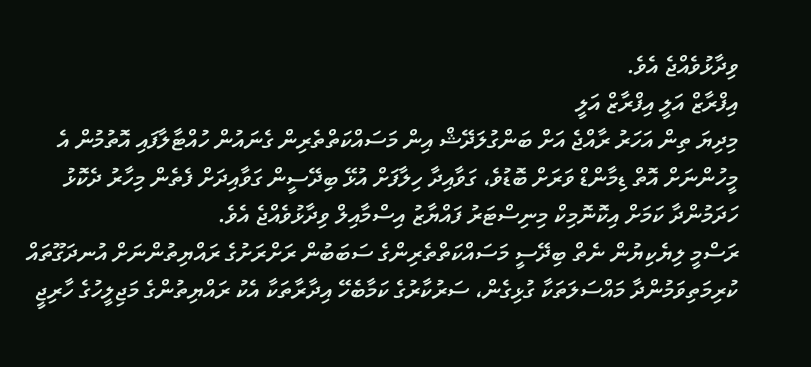ވިދާޅުވެއްޖެ އެވެ.
އިފްރާޒް އަލީ އިފްރާޒް އަލީ
މިދިޔަ ތިން އަހަރު ރާއްޖެ އަށް ބަންގުލަދޭޝް އިން މަސައްކަތްތެރިން ގެނައުން ހުއްޓާލާފައި އޮތުމުން އެ މީހުންނަށް އޮތް ޑިމާންޑް ވަރަށް ބޮޑުވެ، ގަވާއިދާ ހިލާފަށް އުޅޭ ބިދޭސީން ގަވާއިދަށް ފެތެން މިހާރު ދެކޮޅު ހަދަމުންދާ ކަމަށް އިކޮނޮމިކް މިނިސްޓަރު ފައްޔާޒު އިސްމާއިލް ވިދާޅުވެއްޖެ އެވެ.
ރަސްމީ ލިޔެކިޔުން ނެތް ބިދޭސީ މަސައްކަތްތެރިންގެ ސަބަބުން ރަށްރަށުގެ ރައްޔިތުންނަށް އުނދަގޫތައް ކުރިމަތިވަމުންދާ މައްސަލަތަކާ ގުޅިގެން، ސަރުކާރުގެ ކަމާބެހޭ އިދާރާތަކާ އެކު ރައްޔިތުންގެ މަޖިލީހުގެ ހާރިޖީ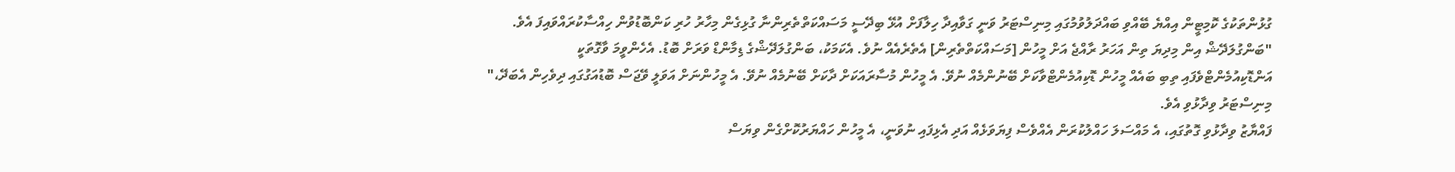ގުޅުންތަކުގެ ކޮމިޓީން އިއްޔެ ބޭއްވި ބައްދަލުވުމުގައި މިނިސްޓަރު ވަނީ ގަވާއިދާ ހިލާފަށް އުޅޭ ބިދޭސީ މަސައްކަތްތެރިންނާ ގުޅިގެން މިހާރު ހުރި ކަންބޮޑުވުން ހިއްސާކުރައްވައިފަ އެވެ.
"ބަންގުލަދޭޝް އިން މިދިޔަ ތިން އަހަރު ރާއްޖެ އަށް މީހުން [މަސައްކަތްތެރިން] އެތެރެއެއް ނުވެ. އެކަމަކު، ބަންގުލަދޭޝްގެ ޑިމާންޑް ވަރަށް ބޮޑު. އެހެންވީމަ ވާގޮތަކީ އަންޑޮކިއުމެންޓްވެފައި ތިބި ބައެއް މީހުން ޑޮކިއުމެންޓްވާކަށް ބޭނުންމެއް ނުވޭ. އެ މީހުން މުސާރައަކަށް ދާކަށް ބޭނުމެއް ނުވޭ. އެ މީހުންނަށް އަވަލީ ވޭޖަސް ބޮޑުއަގުގައި ދިވެހިން އެބަދޭ،" މިނިސްޓަރު ވިދާޅުވި އެވެ.
ފައްޔާޒު ވިދާޅުވި ގޮތުގައި، އެ މައްސަލަ ހައްލުކުރަން އެއްވެސް ފިޔަވަޅެއް އަދި އެޅިފައި ނުވަނީ، އެ މީހުން ހައްޔަރުކޮށްގެން ވިޔަސް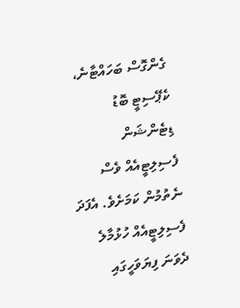ގެންގޮސް ބަހައްޓާނެ، ކެޕޭސިޓީ ބޮޑު ޑިޓެންޝަން ފެސިލިޓީއެއް ވެސް ނެތުމުން ކަމަށެވެ. އެފަދަ ފެސިލިޓީއެއް ހުޅުމާލެ ދެވަނަ ފިޔަވަހީގައި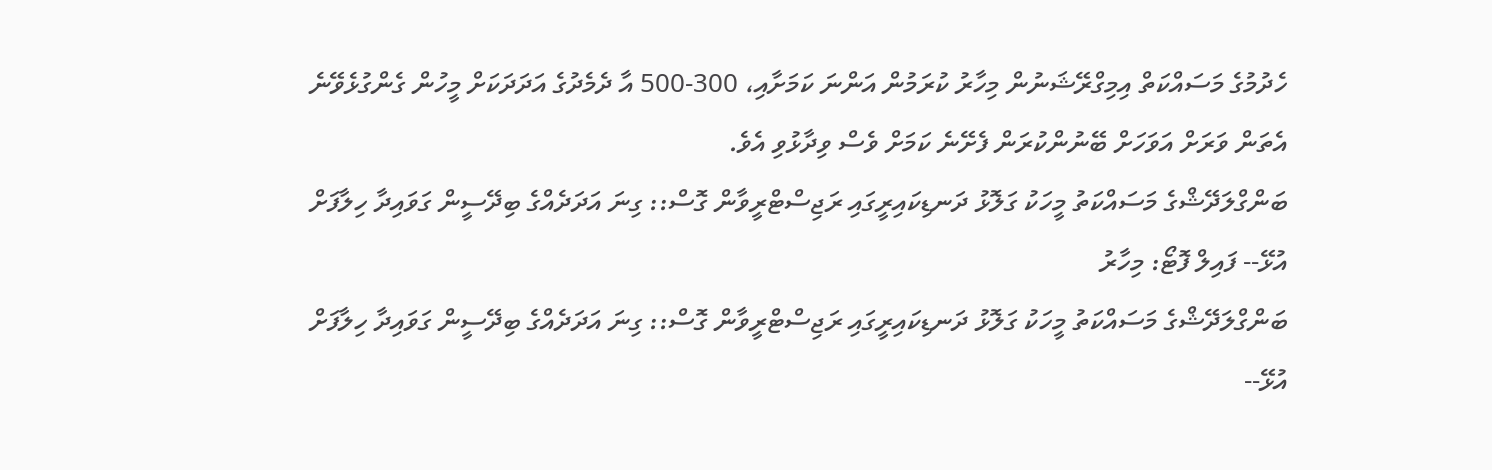ހެދުމުގެ މަސައްކަތް އިމިގްރޭޝަނުން މިހާރު ކުރަމުން އަންނަ ކަމަށާއި، 300-500 އާ ދެމެދުގެ އަދަދަކަށް މީހުން ގެންގުޅެވޭނެ އެތަން ވަރަށް އަވަހަށް ބޭނުންކުރަން ފެށޭނެ ކަމަށް ވެސް ވިދާޅުވި އެވެ.
ބަންގްލަދޭޝްގެ މަސައްކަތު މީހަކު ގަލޮޅު ދަނޑިކައިރީގައި ރަޖިސްޓްރީވާން ގޮސް:: ގިނަ އަދަދެއްގެ ބިދޭސީން ގަވައިދާ ހިލާފަށް އުޅޭ-- ފައިލް ފޮޓޯ: މިހާރު
ބަންގްލަދޭޝްގެ މަސައްކަތު މީހަކު ގަލޮޅު ދަނޑިކައިރީގައި ރަޖިސްޓްރީވާން ގޮސް:: ގިނަ އަދަދެއްގެ ބިދޭސީން ގަވައިދާ ހިލާފަށް އުޅޭ--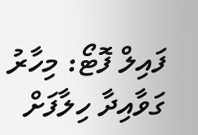ފައިލް ފޮޓޯ: މިހާރު
ގަވާއިދާ ހިލާފަށް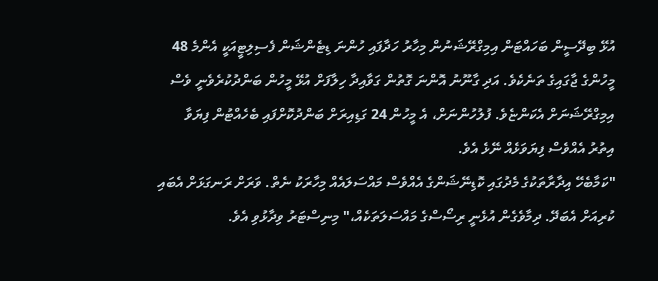އުޅޭ ބިދޭސީން ބަހައްޓަން އިމިގްރޭޝަނުން މިހާރު ހަދާފައި ހުންނަ ޑިޓެންޝަން ފެސިލިޓީއަކީ އެންމެ 48 މީހުންގެ ޖާގައިގެ ތަނެކެވެ. އަދި ގާނޫނު އޮންނަ ގޮތުން ގަވާއިދާ ހިލާފަށް އުޅޭ މީހުން ބަންދުކުރެވެނީ ވެސް އިމިގްރޭޝަނަށް އެކަންޏެވެ. ފުލުހުންނަށް، އެ މީހުން 24 ގަޑިއިރަށް ބަންދުކޮށްފައި ބެހެއްޓުން ފިޔަވާ އިތުރު އެއްވެސް ފިޔަވަޅެއް ނޭޅެ އެވެ.
"ކަމާބެހޭ އިދާރާތަކުގެ މެދުގައި ކޮޑިނޭޝަންގެ އެއްވެސް މައްސަލައެއް މިހާރަކު ނެތް. ވަރަށް ރަނގަޅަށް އެބައި ކުރިއަށް އެބަދޭ. ދިމާވެގެން އުޅެނީ ރިސޯސްގެ މައްސަލަތަކެއް،" މިނިސްޓަރު ވިދާޅުވި އެވެ.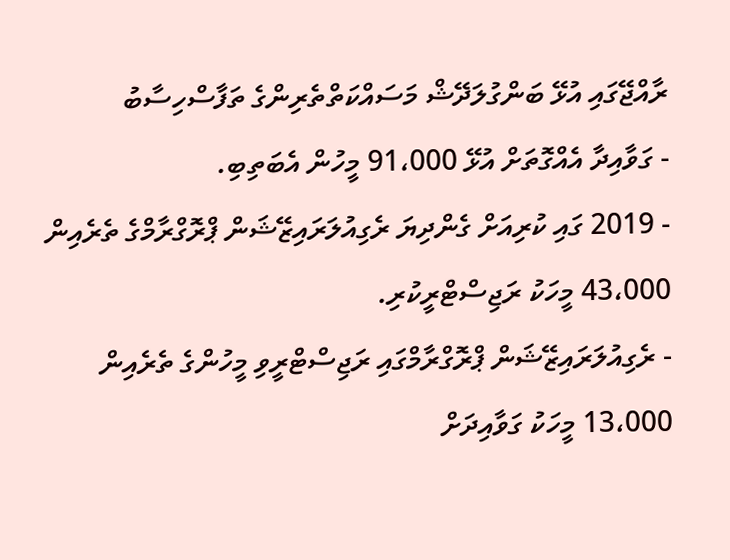ރާއްޖޭގައި އުޅޭ ބަންގުލަދޭޝް މަސައްކަތްތެރިންގެ ތަފާސްހިސާބު
- ގަވާއިދާ އެއްގޮތަށް އުޅޭ 91،000 މީހުން އެބަތިބި.
- 2019 ގައި ކުރިއަށް ގެންދިޔަ ރެގިއުލަރައިޒޭޝަން ޕްރޮގްރާމްގެ ތެރެއިން 43،000 މީހަކު ރަޖިސްޓްރީކުރި.
- ރެގިއުލަރައިޒޭޝަން ޕްރޮގްރާމްގައި ރަޖިސްޓްރީވި މީހުންގެ ތެރެއިން 13،000 މީހަކު ގަވާއިދަށް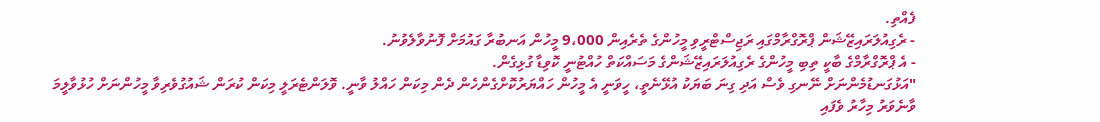ފެއްތި.
- ރެގިއުލަރައިޒޭޝަން ޕްރޮގްރާމްގައި ރަޖިސްޓްރީވި މީހުންގެ ތެރެއިން 9،000 މީހުން އަނބުރާ ގައުމަށް ފޮނުވާލެވުނު.
- އެ ޕްރޮގްރާމްގެ ބާކީ ތިބި މީހުންގެ ރެގިއުލަރައިޒޭޝަންގެ މަސައްކަތް ހުއްޓުނީ ކޮވިޑާ ގުޅިގެން.
"އަޅުގަނޑުމެންނަށް ނޭނގި ވެސް އަދި ގިނަ ބަޔަކު އުޅޭނެތީ، ހީވަނީ އެ މީހުން ހައްޔަރުކޮށްގެންހެން ދެން މިކަން ހައްލު ވާނީ. ވޮލަންޓެރަލީ މިކަން ކުރަން ޝައުގުވެރިވާ މީހުންނަށް ހުޅުވާލީމަ ވާނެވަރު މިހާރު ވެފައި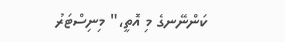ކަންނޭނގެ މި އޮތީ،" މިނިސްޓަރު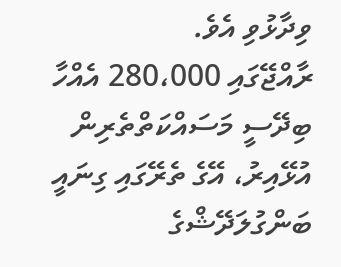ވިދާޅުވި އެވެ.
ރާއްޖޭގައި 280،000 އެއްހާ ބިދޭސީ މަސައްކަތްތެރިން އުޅޭއިރު، އޭގެ ތެރޭގައި ގިނައީ ބަންގުލަދޭޝްގެ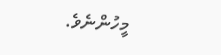މީހުންނެވެ.